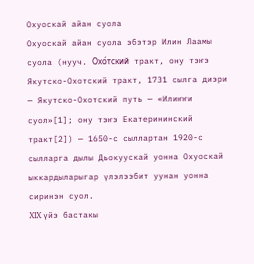Охуоскай айан суола
Охуоскай айан суола эбэтэр Илин Лаамы суола (нууч. Охо́тский тракт, ону тэҥэ Якутско-Охотский тракт, 1731 сылга диэри — Якутско-Охотский путь — «Илиҥҥи суол»[1]; ону тэҥэ Екатерининский тракт[2]) — 1650-с сыллартан 1920-с сылларга дылы Дьокуускай уонна Охуоскай ыккардыларыгар үлэлээбит уунан уонна сиринэн суол.
XIX үйэ бастакы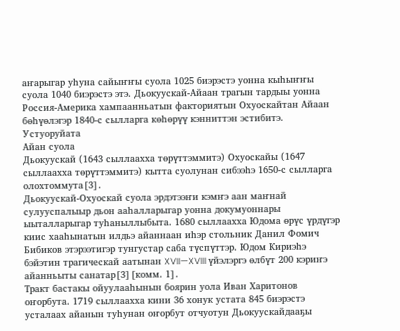аҥарыгар уһуна сайыҥҥы суола 1025 биэрэстэ уонна кыһыҥҥы суола 1040 биэрэстэ этэ. Дьокуускай-Айаан трагын тардыы уонна Россия-Америка хампаанньатын факториятын Охуоскайтан Айаан бөһүөлэгэр 1840-с сылларга көһөрүү кэнниттэн эстибитэ.
Устуоруйата
Айан суола
Дьокуускай (1643 сыллаахха төрүттэммитэ) Охуоскайы (1647 сыллаахха төрүттэммитэ) кытта суолунан сибээһэ 1650-с сылларга олохтоммута[3].
Дьокуускай-Охуоскай суола эрдэтээҥи кэмҥэ аан маҥнай сулууспалыыр дьон ааһалларыгар уонна докумуоннары ыыталларыгар туһаныллыбыта. 1680 сыллаахха Юдома өрүс үрдүгэр киис хааһынатын илдьэ айаннаан иһэр стольник Данил Фомич Бибиков этэрээтигэр тунгустар саба түспүттэр. Юдом Кириэһэ бэйэтин трагическай аатынан XVII—XVIII үйэлэргэ өлбүт 200 кэриҥэ айанньыты санатар[3][комм. 1].
Тракт бастакы ойуулааһынын боярин уола Иван Харитонов оҥорбута. 1719 сыллаахха кини 36 хонук устата 845 биэрэстэ усталаах айанын туһунан оҥорбут отчуотун Дьокуускайдааҕы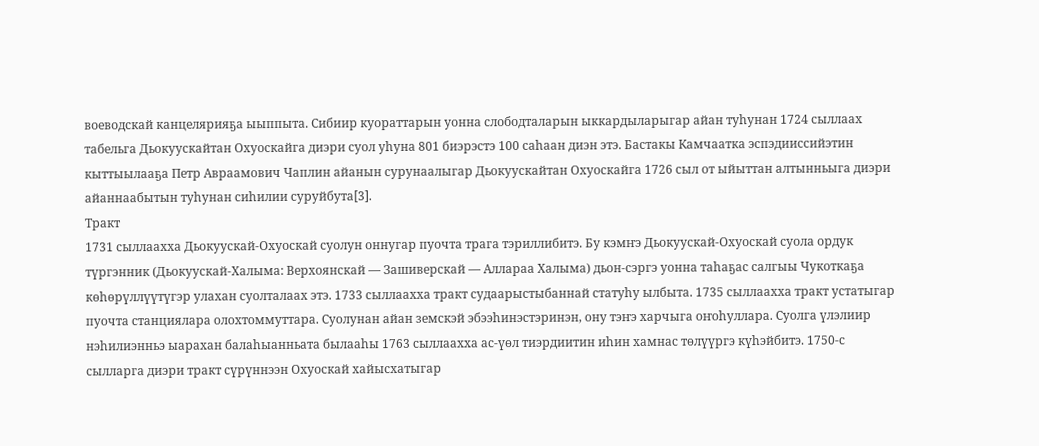воеводскай канцелярияҕа ыыппыта. Сибиир куораттарын уонна слободталарын ыккардыларыгар айан туһунан 1724 сыллаах табельга Дьокуускайтан Охуоскайга диэри суол уһуна 801 биэрэстэ 100 саһаан диэн этэ. Бастакы Камчаатка эспэдииссийэтин кыттыылааҕа Петр Авраамович Чаплин айанын сурунаалыгар Дьокуускайтан Охуоскайга 1726 сыл от ыйыттан алтынньыга диэри айаннаабытын туһунан сиһилии суруйбута[3].
Тракт
1731 сыллаахха Дьокуускай-Охуоскай суолун оннугар пуочта трага тэриллибитэ. Бу кэмҥэ Дьокуускай-Охуоскай суола ордук түргэнник (Дьокуускай-Халыма: Верхоянскай — Зашиверскай — Аллараа Халыма) дьон-сэргэ уонна таһаҕас салгыы Чукоткаҕа көһөрүллүүтүгэр улахан суолталаах этэ. 1733 сыллаахха тракт судаарыстыбаннай статуһу ылбыта. 1735 сыллаахха тракт устатыгар пуочта станциялара олохтоммуттара. Суолунан айан земскэй эбээһинэстэринэн, ону тэҥэ харчыга оҥоһуллара. Суолга үлэлиир нэһилиэнньэ ыарахан балаһыанньата былааһы 1763 сыллаахха ас-үөл тиэрдиитин иһин хамнас төлүүргэ күһэйбитэ. 1750-с сылларга диэри тракт сүрүннээн Охуоскай хайысхатыгар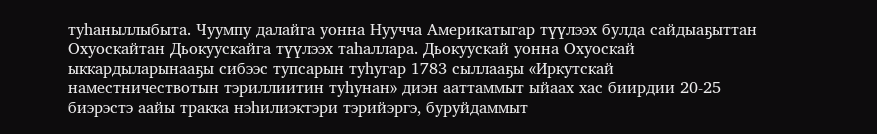туһаныллыбыта. Чуумпу далайга уонна Нуучча Америкатыгар түүлээх булда сайдыаҕыттан Охуоскайтан Дьокуускайга түүлээх таһаллара. Дьокуускай уонна Охуоскай ыккардыларынааҕы сибээс тупсарын туһугар 1783 сыллааҕы «Иркутскай наместничествотын тэриллиитин туһунан» диэн ааттаммыт ыйаах хас биирдии 20-25 биэрэстэ аайы тракка нэһилиэктэри тэрийэргэ, буруйдаммыт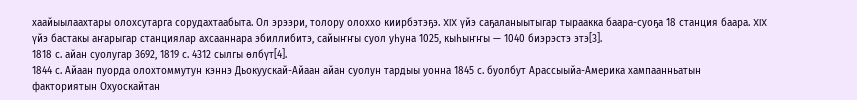хаайыылаахтары олохсутарга сорудахтаабыта. Ол эрээри, толору олоххо киирбэтэҕэ. XIX үйэ саҕаланыытыгар тыраакка баара-суоҕа 18 станция баара. XIX үйэ бастакы аҥарыгар станциялар ахсааннара эбиллибитэ, сайыҥҥы суол уһуна 1025, кыһыҥҥы — 1040 биэрэстэ этэ[3].
1818 с. айан суолугар 3692, 1819 с. 4312 сылгы өлбүт[4].
1844 с. Айаан пуорда олохтоммутун кэннэ Дьокуускай-Айаан айан суолун тардыы уонна 1845 с. буолбут Арассыыйа-Америка хампаанньатын факториятын Охуоскайтан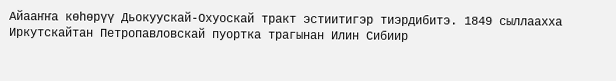Айааҥҥа көһөрүү Дьокуускай-Охуоскай тракт эстиитигэр тиэрдибитэ. 1849 сыллаахха Иркутскайтан Петропавловскай пуортка трагынан Илин Сибиир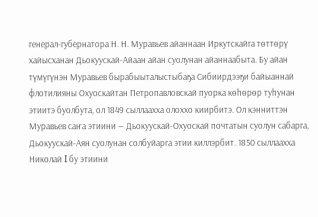генерал-губернатора Н. Н. Муравьев айаннаан Иркутскайга төттөрү хайысханан Дьокуускай-Айаан айан суолунан айаннаабыта. Бу айан түмүгүнэн Муравьев бырабыыталыстыбаҕа Сибиирдээҕи байыаннай флотилияны Охуоскайтан Петропавловскай пуорка көһөрөр туһунан этиитэ буолбута, ол 1849 сыллаахха олоххо киирбитэ. Ол кэнниттэн Муравьев саҥа этиини — Дьокуускай-Охуоскай почтатын суолун сабарга, Дьокуускай-Аян суолунан солбуйарга этии киллэрбит. 1850 сыллаахха Николай I бу этиини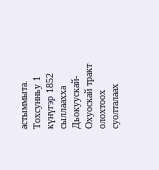астыммыта. Тохсунньу 1 күнүгэр 1852 сыллаахха Дьокуускай-Охуоскай тракт олохтоох суолталаах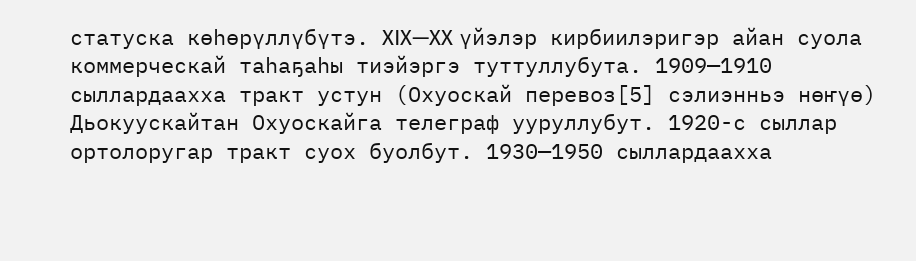статуска көһөрүллүбүтэ. XIX—XX үйэлэр кирбиилэригэр айан суола коммерческай таһаҕаһы тиэйэргэ туттуллубута. 1909—1910 сыллардаахха тракт устун (Охуоскай перевоз[5] сэлиэнньэ нөҥүө) Дьокуускайтан Охуоскайга телеграф ууруллубут. 1920-с сыллар ортолоругар тракт суох буолбут. 1930—1950 сыллардаахха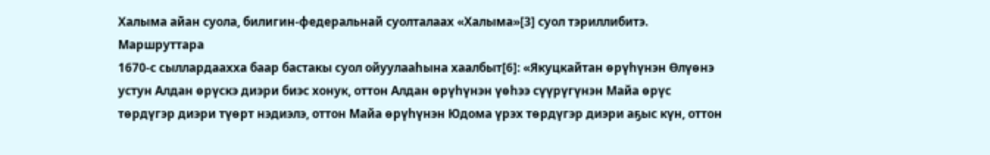Халыма айан суола, билигин-федеральнай суолталаах «Халыма»[3] суол тэриллибитэ.
Маршруттара
1670-с сыллардаахха баар бастакы суол ойуулааһына хаалбыт[6]: «Якуцкайтан өрүһүнэн Өлүөнэ устун Алдан өрүскэ диэри биэс хонук, оттон Алдан өрүһүнэн үөһээ сүүрүгүнэн Майа өрүс төрдүгэр диэри түөрт нэдиэлэ, оттон Майа өрүһүнэн Юдома үрэх төрдүгэр диэри аҕыс күн, оттон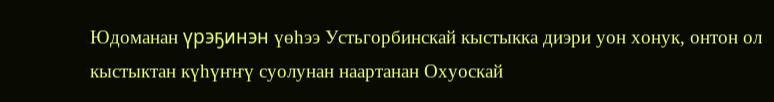Юдоманан үрэҕинэн үөһээ Устьгорбинскай кыстыкка диэри уон хонук, онтон ол кыстыктан күһүҥҥү суолунан наартанан Охуоскай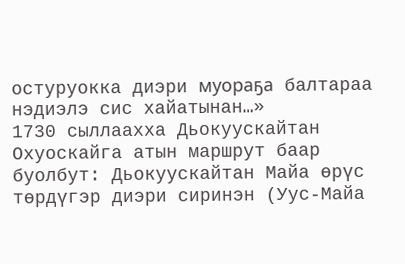остуруокка диэри муораҕа балтараа нэдиэлэ сис хайатынан…»
1730 сыллаахха Дьокуускайтан Охуоскайга атын маршрут баар буолбут: Дьокуускайтан Майа өрүс төрдүгэр диэри сиринэн (Уус-Майа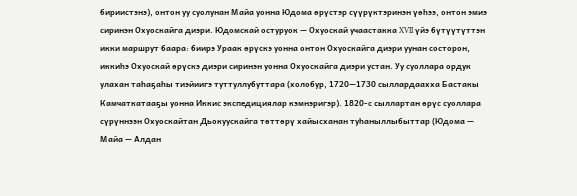бириистэнэ), онтон уу суолунан Майа уонна Юдома өрүстэр сүүрүктэринэн үөһээ, онтон эмиэ сиринэн Охуоскайга диэри. Юдомскай остуруок — Охуоскай учаастакка XVII үйэ бүтүүтүттэн икки маршрут баара: биирэ Ураак өрүскэ уонна онтон Охуоскайга диэри уунан состорон, иккиһэ Охуоскай өрүскэ диэри сиринэн уонна Охуоскайга диэри устан. Уу суоллара ордук улахан таһаҕаһы тиэйиигэ туттуллубуттара (холобур, 1720—1730 сыллардаахха Бастакы Камчаткатааҕы уонна Иккис экспедициялар кэмнэригэр). 1820-с сыллартан өрүс суоллара сүрүннээн Охуоскайтан Дьокуускайга төттөрү хайысханан туһаныллыбыттар (Юдома — Майа — Алдан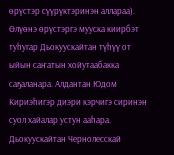өрүстэр сүүрүктэринэн аллараа). Өлүөнэ өрүстэргэ мууска киирбэт туһугар Дьокуускайтан түһүү от ыйын саҥатын хойутаабакка саҕаланара. Алдантан Юдом Кириэһигэр диэри кэрчигэ сиринэн суол хайалар устун ааһара. Дьокуускайтан Чернолесскай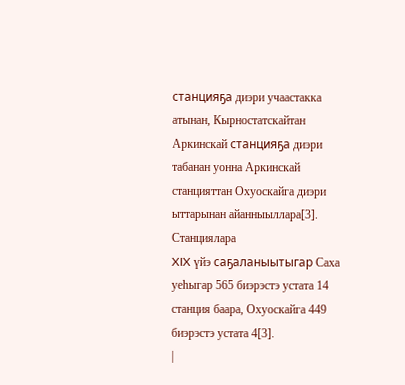станцияҕа диэри учаастакка атынан, Кырностатскайтан Аркинскай станцияҕа диэри табанан уонна Аркинскай станцияттан Охуоскайга диэри ыттарынан айанныыллара[3].
Станциялара
XIX үйэ саҕаланыытыгар Саха уеһыгар 565 биэрэстэ устата 14 станция баара, Охуоскайга 449 биэрэстэ устата 4[3].
|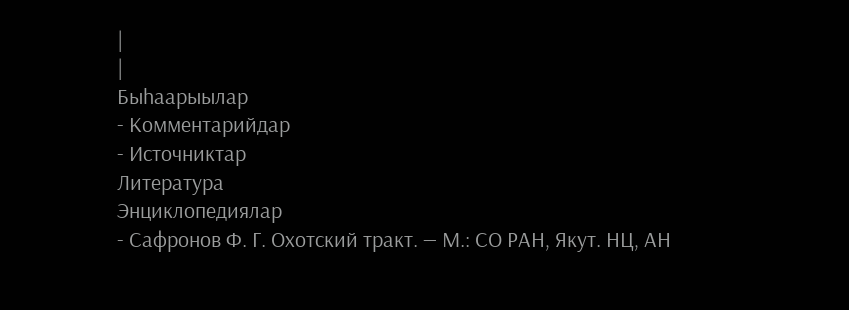|
|
Быһаарыылар
- Комментарийдар
- Источниктар
Литература
Энциклопедиялар
- Сафронов Ф. Г. Охотский тракт. — М.: СО РАН, Якут. НЦ, АН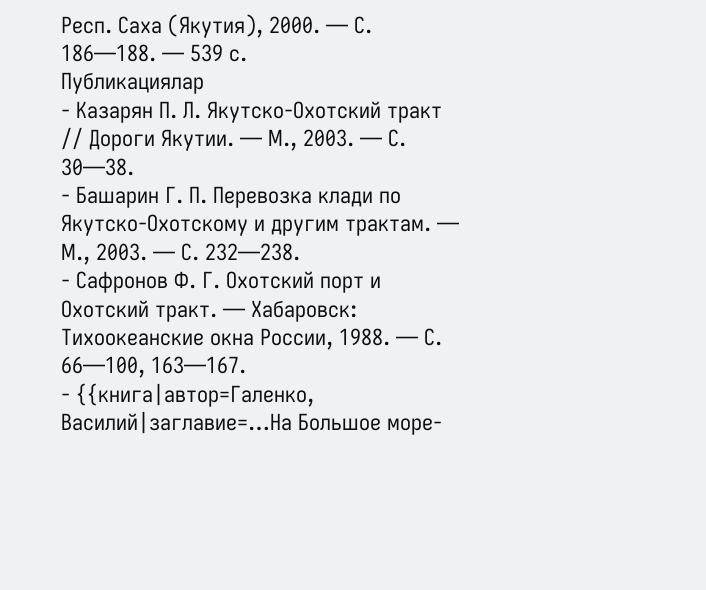Респ. Саха (Якутия), 2000. — С. 186—188. — 539 с.
Публикациялар
- Казарян П. Л. Якутско-Охотский тракт // Дороги Якутии. — М., 2003. — С. 30—38.
- Башарин Г. П. Перевозка клади по Якутско-Охотскому и другим трактам. — М., 2003. — С. 232—238.
- Сафронов Ф. Г. Охотский порт и Охотский тракт. — Хабаровск: Тихоокеанские окна России, 1988. — С. 66—100, 163—167.
- {{книга|автор=Галенко, Василий|заглавие=…На Большое море-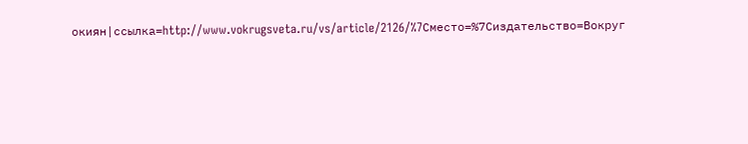окиян|ссылка=http://www.vokrugsveta.ru/vs/article/2126/%7Cместо=%7Cиздательство=Вокруг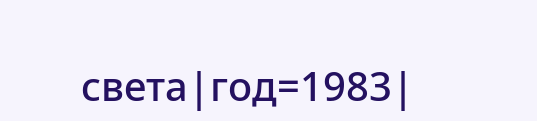света|год=1983|